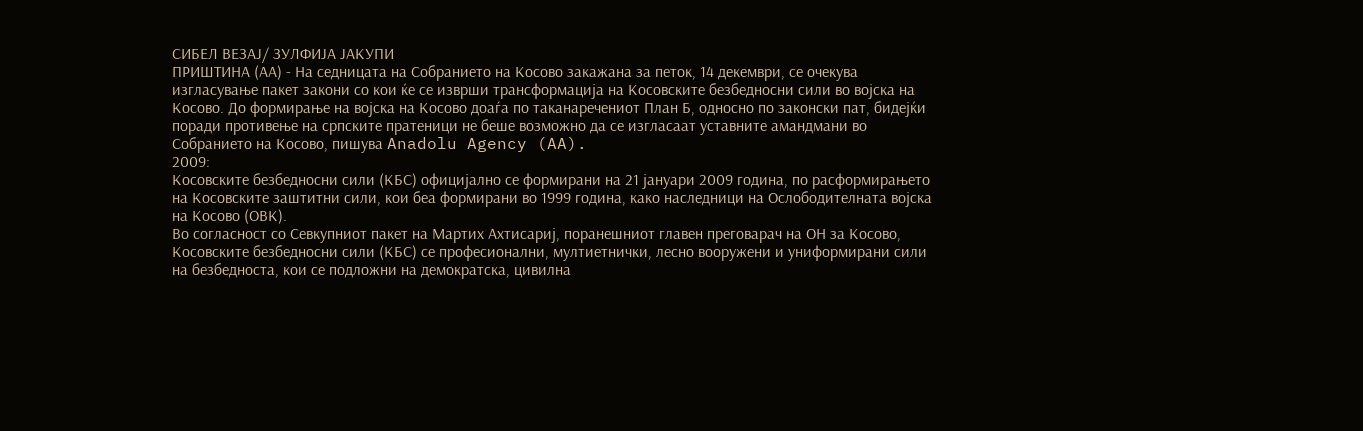СИБЕЛ ВЕЗАЈ/ ЗУЛФИЈА ЈАКУПИ
ПРИШТИНА (АА) - На седницата на Собранието на Косово закажана за петок, 14 декември, се очекува изгласување пакет закони со кои ќе се изврши трансформација на Косовските безбедносни сили во војска на Косово. До формирање на војска на Косово доаѓа по таканаречениот План Б, односно по законски пат, бидејќи поради противење на српските пратеници не беше возможно да се изгласаат уставните амандмани во Собранието на Косово, пишува Anadolu Agency (AA).
2009:
Косовските безбедносни сили (КБС) официјално се формирани на 21 јануари 2009 година, по расформирањето на Косовските заштитни сили, кои беа формирани во 1999 година, како наследници на Ослободителната војска на Косово (ОВК).
Во согласност со Севкупниот пакет на Мартих Ахтисариј, поранешниот главен преговарач на ОН за Косово, Косовските безбедносни сили (КБС) се професионални, мултиетнички, лесно вооружени и униформирани сили на безбедноста, кои се подложни на демократска, цивилна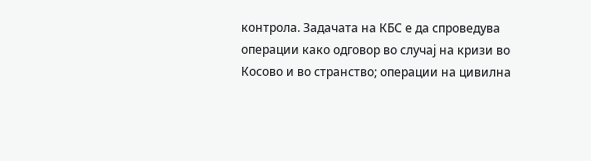контрола. Задачата на КБС е да спроведува операции како одговор во случај на кризи во Косово и во странство; операции на цивилна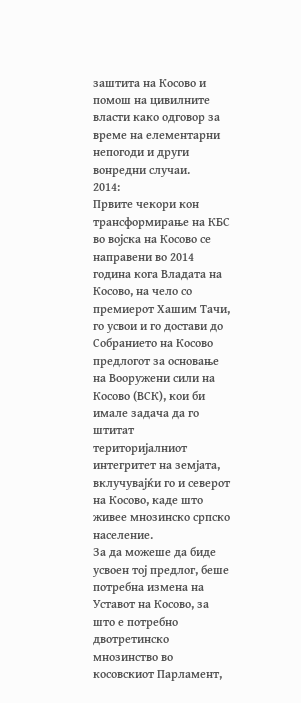заштита на Косово и помош на цивилните власти како одговор за време на елементарни непогоди и други вонредни случаи.
2014:
Првите чекори кон трансформирање на КБС во војска на Косово се направени во 2014 година кога Владата на Косово, на чело со премиерот Хашим Тачи, го усвои и го достави до Собранието на Косово предлогот за основање на Вооружени сили на Косово (ВСК), кои би имале задача да го штитат територијалниот интегритет на земјата, вклучувајќи го и северот на Косово, каде што живее мнозинско српско население.
За да можеше да биде усвоен тој предлог, беше потребна измена на Уставот на Косово, за што е потребно двотретинско мнозинство во косовскиот Парламент,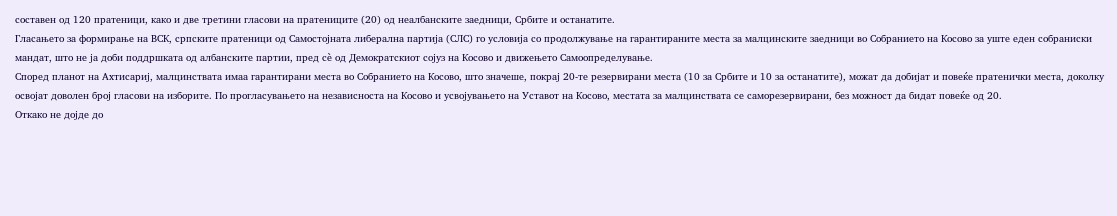составен од 120 пратеници, како и две третини гласови на пратениците (20) од неалбанските заедници, Србите и останатите.
Гласањето за формирање на ВСК, српските пратеници од Самостојната либерална партија (СЛС) го условија со продолжување на гарантираните места за малцинските заедници во Собранието на Косово за уште еден собраниски мандат, што не ја доби поддршката од албанските партии, пред сѐ од Демократскиот сојуз на Косово и движењето Самоопределување.
Според планот на Ахтисариј, малцинствата имаа гарантирани места во Собранието на Косово, што значеше, покрај 20-те резервирани места (10 за Србите и 10 за останатите), можат да добијат и повеќе пратенички места, доколку освојат доволен број гласови на изборите. По прогласувањето на независноста на Косово и усвојувањето на Уставот на Косово, местата за малцинствата се саморезервирани, без можност да бидат повеќе од 20.
Откако не дојде до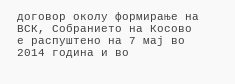договор околу формирање на ВСК, Собранието на Косово е распуштено на 7 мај во 2014 година и во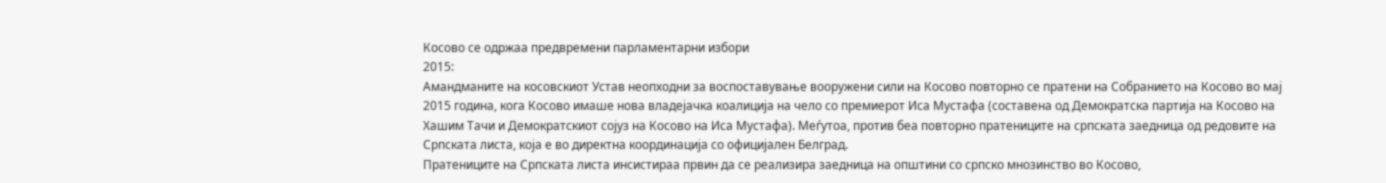Косово се одржаа предвремени парламентарни избори
2015:
Амандманите на косовскиот Устав неопходни за воспоставување вооружени сили на Косово повторно се пратени на Собранието на Косово во мај 2015 година, кога Косово имаше нова владејачка коалиција на чело со премиерот Иса Мустафа (составена од Демократска партија на Косово на Хашим Тачи и Демократскиот сојуз на Косово на Иса Мустафа). Меѓутоа, против беа повторно пратениците на српската заедница од редовите на Српската листа, која е во директна координација со официјален Белград.
Пратениците на Српската листа инсистираа првин да се реализира заедница на општини со српско мнозинство во Косово,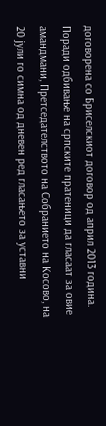договорена со Бриселскиот договор од април 2013 година. Поради одбивање на српските пратеници да гласаат за овие амандмани, Претседателството на Собранието на Косово, на 20 јули го симна од дневен ред гласањето за уставни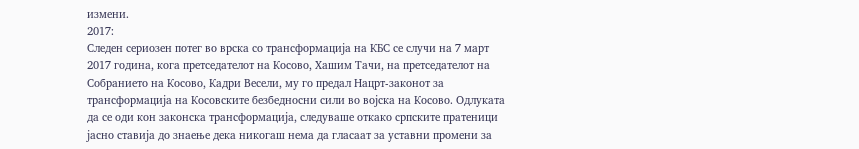измени.
2017:
Следен сериозен потег во врска со трансформација на КБС се случи на 7 март 2017 година, кога претседателот на Косово, Хашим Тачи, на претседателот на Собранието на Косово, Кадри Весели, му го предал Нацрт-законот за трансформација на Косовските безбедносни сили во војска на Косово. Одлуката да се оди кон законска трансформација, следуваше откако српските пратеници јасно ставија до знаење дека никогаш нема да гласаат за уставни промени за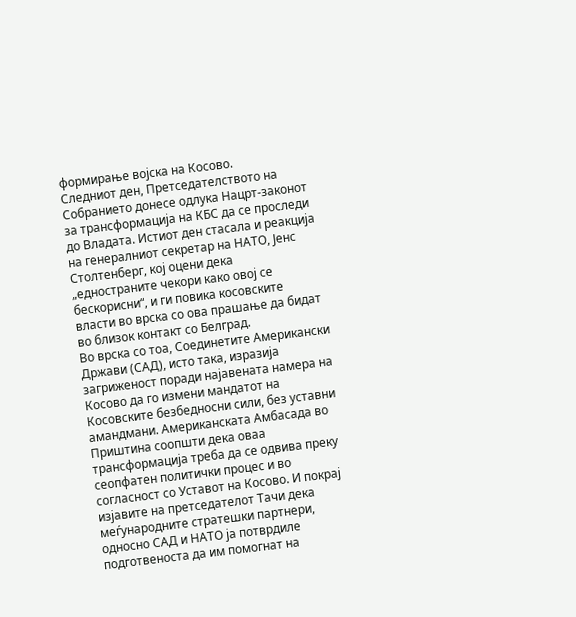формирање војска на Косово.
Следниот ден, Претседателството на Собранието донесе одлука Нацрт-законот за трансформација на КБС да се проследи до Владата. Истиот ден стасала и реакција на генералниот секретар на НАТО, Јенс Столтенберг, кој оцени дека „едностраните чекори како овој се бескорисни“, и ги повика косовските власти во врска со ова прашање да бидат во близок контакт со Белград.
Во врска со тоа, Соединетите Американски Држави (САД), исто така, изразија загриженост поради најавената намера на Косово да го измени мандатот на Косовските безбедносни сили, без уставни амандмани. Американската Амбасада во Приштина соопшти дека оваа трансформација треба да се одвива преку сеопфатен политички процес и во согласност со Уставот на Косово. И покрај изјавите на претседателот Тачи дека меѓународните стратешки партнери, односно САД и НАТО ја потврдиле подготвеноста да им помогнат на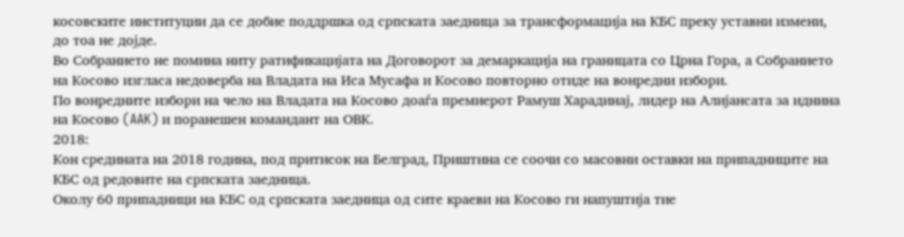косовските институции да се добие поддршка од српската заедница за трансформација на КБС преку уставни измени, до тоа не дојде.
Во Собранието не помина ниту ратификацијата на Договорот за демаркација на границата со Црна Гора, а Собранието на Косово изгласа недоверба на Владата на Иса Мусафа и Косово повторно отиде на вонредни избори.
По вонредните избори на чело на Владата на Косово доаѓа премиерот Рамуш Харадинај, лидер на Алијансата за иднина на Косово (AAK) и поранешен командант на ОВК.
2018:
Кон средината на 2018 година, под притисок на Белград, Приштина се соочи со масовни оставки на припадниците на КБС од редовите на српската заедница.
Околу 60 припадници на КБС од српската заедница од сите краеви на Косово ги напуштија тие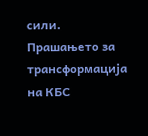сили. Прашањето за трансформација на КБС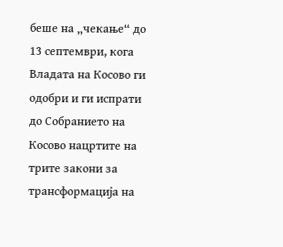беше на „чекање“ до 13 септември, кога Владата на Косово ги одобри и ги испрати до Собранието на Косово нацртите на трите закони за трансформација на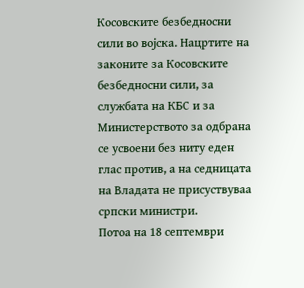Косовските безбедносни сили во војска. Нацртите на законите за Косовските безбедносни сили, за службата на КБС и за Министерството за одбрана се усвоени без ниту еден глас против, а на седницата на Владата не присуствуваа српски министри.
Потоа на 18 септември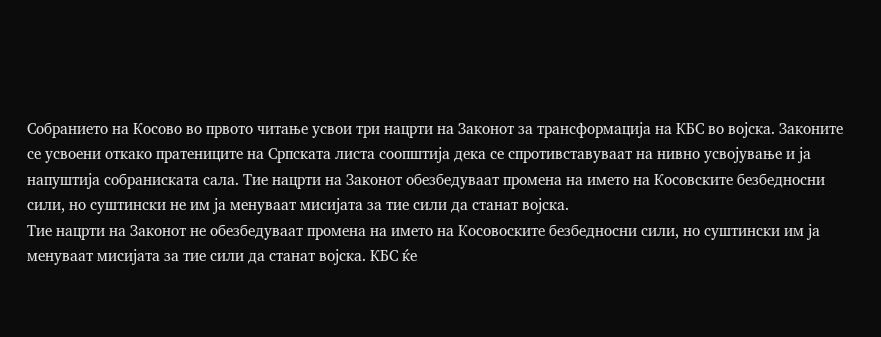Собранието на Косово во првото читање усвои три нацрти на Законот за трансформација на КБС во војска. Законите се усвоени откако пратениците на Српската листа соопштија дека се спротивставуваат на нивно усвојување и ја напуштија собраниската сала. Тие нацрти на Законот обезбедуваат промена на името на Косовските безбедносни сили, но суштински не им ја менуваат мисијата за тие сили да станат војска.
Тие нацрти на Законот не обезбедуваат промена на името на Косовоските безбедносни сили, но суштински им ја менуваат мисијата за тие сили да станат војска. КБС ќе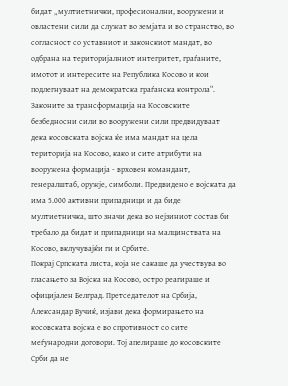бидат „мултиетнички, професионални, вооружени и овластени сили да служат во земјата и во странство, во согласност со уставниот и законскиот мандат, во одбрана на територијалниот интегритет, граѓаните, имотот и интересите на Република Косово и кои подлегнуваат на демократска граѓанска контрола“.
Законите за трансформација на Косовските безбедносни сили во вооружени сили предвидуваат дека косовската војска ќе има мандат на цела територија на Косово, како и сите атрибути на вооружена формација - врховен командант, генералштаб, оружје, симболи. Предвидено е војската да има 5.000 активни припадници и да биде мултиетничка, што значи дека во нејзиниот состав би требало да бидат и припадници на малцинствата на Косово, вклучувајќи ги и Србите.
Покрај Српската листа, која не сакаше да учествува во гласањето за Војска на Косово, остро реагираше и официјален Белград. Претседателот на Србија, Александар Вучиќ, изјави дека формирањето на косовската војска е во спротивност со сите меѓународни договори. Тој апелираше до косовските Срби да не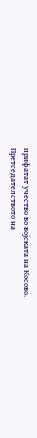прифатат учество во војската на Косово.
Претседателството на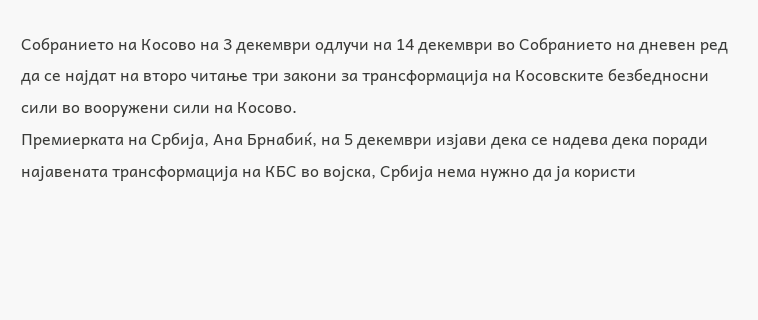Собранието на Косово на 3 декември одлучи на 14 декември во Собранието на дневен ред да се најдат на второ читање три закони за трансформација на Косовските безбедносни сили во вооружени сили на Косово.
Премиерката на Србија, Ана Брнабиќ, на 5 декември изјави дека се надева дека поради најавената трансформација на КБС во војска, Србија нема нужно да ја користи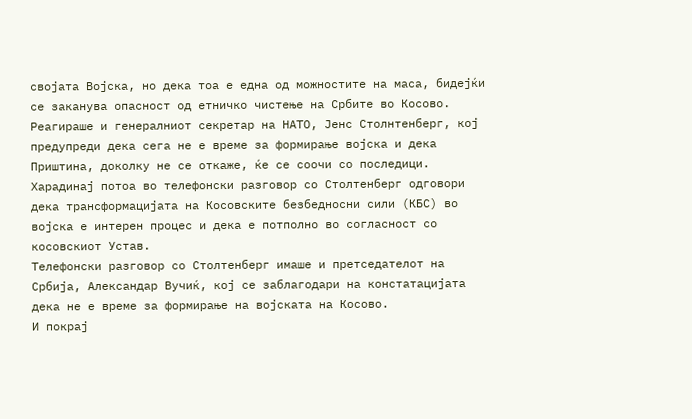својата Војска, но дека тоа е една од можностите на маса, бидејќи се заканува опасност од етничко чистење на Србите во Косово.
Реагираше и генералниот секретар на НАТО, Јенс Столнтенберг, кој предупреди дека сега не е време за формирање војска и дека Приштина, доколку не се откаже, ќе се соочи со последици. Харадинај потоа во телефонски разговор со Столтенберг одговори дека трансформацијата на Косовските безбедносни сили (КБС) во војска е интерен процес и дека е потполно во согласност со косовскиот Устав.
Телефонски разговор со Столтенберг имаше и претседателот на Србија, Александар Вучиќ, кој се заблагодари на констатацијата дека не е време за формирање на војската на Косово.
И покрај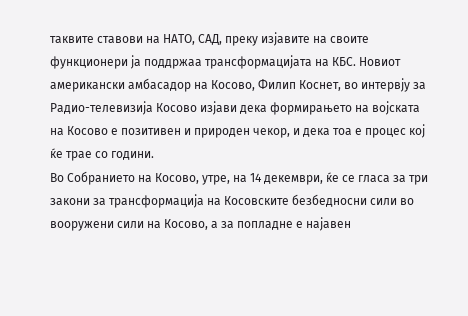таквите ставови на НАТО, САД, преку изјавите на своите функционери ја поддржаа трансформацијата на КБС. Новиот американски амбасадор на Косово, Филип Коснет, во интервју за Радио-телевизија Косово изјави дека формирањето на војската на Косово е позитивен и природен чекор, и дека тоа е процес кој ќе трае со години.
Во Собранието на Косово, утре, на 14 декември, ќе се гласа за три закони за трансформација на Косовските безбедносни сили во вооружени сили на Косово, а за попладне е најавен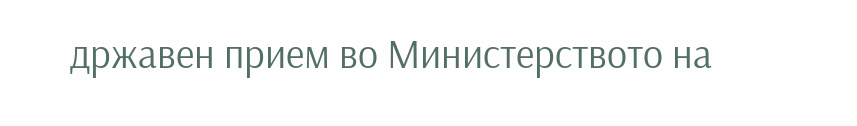државен прием во Министерството на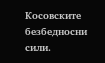Косовските безбедносни сили.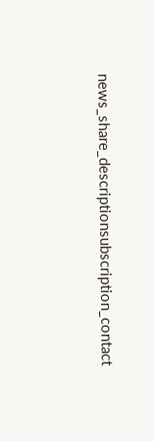news_share_descriptionsubscription_contact